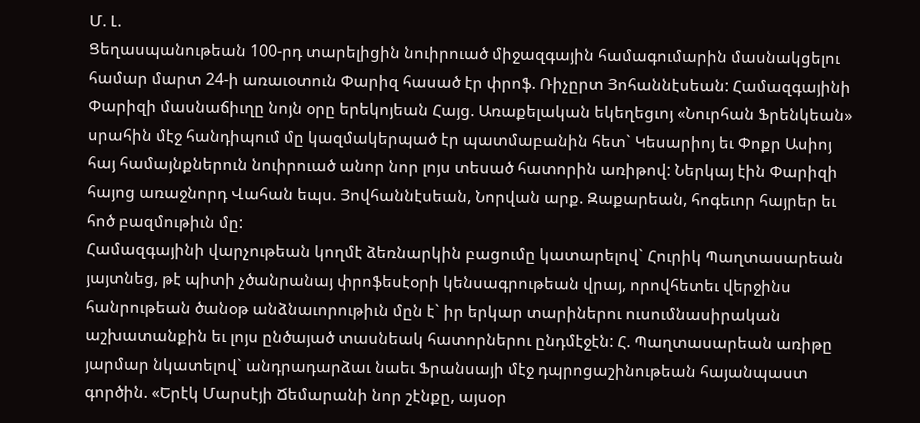Մ. Լ.
Ցեղասպանութեան 100-րդ տարելիցին նուիրուած միջազգային համագումարին մասնակցելու համար մարտ 24-ի առաւօտուն Փարիզ հասած էր փրոֆ. Ռիչըրտ Յոհաննէսեան: Համազգայինի Փարիզի մասնաճիւղը նոյն օրը երեկոյեան Հայց. Առաքելական եկեղեցւոյ «Նուրհան Ֆրենկեան» սրահին մէջ հանդիպում մը կազմակերպած էր պատմաբանին հետ` Կեսարիոյ եւ Փոքր Ասիոյ հայ համայնքներուն նուիրուած անոր նոր լոյս տեսած հատորին առիթով: Ներկայ էին Փարիզի հայոց առաջնորդ Վահան եպս. Յովհաննէսեան, Նորվան արք. Զաքարեան, հոգեւոր հայրեր եւ հոծ բազմութիւն մը:
Համազգայինի վարչութեան կողմէ ձեռնարկին բացումը կատարելով` Հուրիկ Պաղտասարեան յայտնեց, թէ պիտի չծանրանայ փրոֆեսէօրի կենսագրութեան վրայ, որովհետեւ վերջինս հանրութեան ծանօթ անձնաւորութիւն մըն է` իր երկար տարիներու ուսումնասիրական աշխատանքին եւ լոյս ընծայած տասնեակ հատորներու ընդմէջէն: Հ. Պաղտասարեան առիթը յարմար նկատելով` անդրադարձաւ նաեւ Ֆրանսայի մէջ դպրոցաշինութեան հայանպաստ գործին. «Երէկ Մարսէյի Ճեմարանի նոր շէնքը, այսօր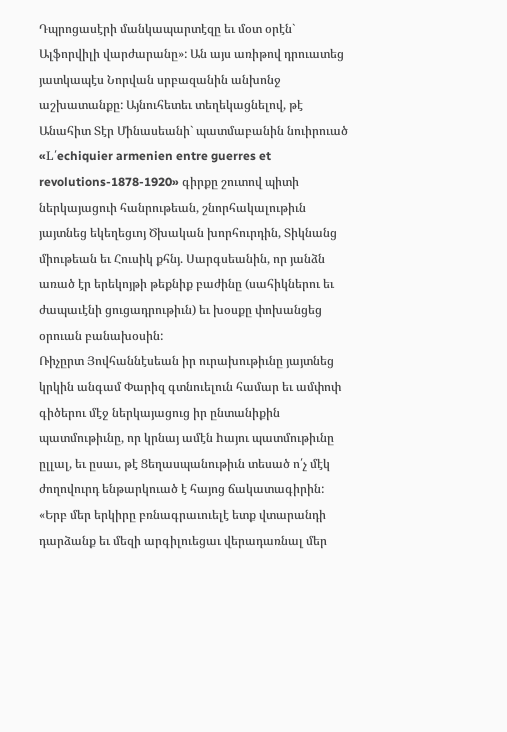Դպրոցասէրի մանկապարտէզը եւ մօտ օրէն` Ալֆորվիլի վարժարանը»: Ան այս առիթով դրուատեց յատկապէս Նորվան սրբազանին անխոնջ աշխատանքը: Այնուհետեւ տեղեկացնելով, թէ Անահիտ Տէր Մինասեանի` պատմաբանին նուիրուած «L՛echiquier armenien entre guerres et revolutions-1878-1920» գիրքը շուտով պիտի ներկայացուի հանրութեան, շնորհակալութիւն յայտնեց եկեղեցւոյ Ծխական խորհուրդին, Տիկնանց միութեան եւ Հուսիկ քհնյ. Սարգսեանին, որ յանձն առած էր երեկոյթի թեքնիք բաժինը (սահիկներու եւ ժապաւէնի ցուցադրութիւն) եւ խօսքը փոխանցեց օրուան բանախօսին:
Ռիչըրտ Յովհաննէսեան իր ուրախութիւնը յայտնեց կրկին անգամ Փարիզ գտնուելուն համար եւ ամփոփ գիծերու մէջ ներկայացուց իր ընտանիքին պատմութիւնը, որ կրնայ ամէն hայու պատմութիւնը ըլլալ, եւ ըսաւ, թէ Ցեղասպանութիւն տեսած ո՛չ մէկ ժողովուրդ ենթարկուած է հայոց ճակատագիրին: «Երբ մեր երկիրը բռնագրաւուելէ ետք վտարանդի դարձանք եւ մեզի արգիլուեցաւ վերադառնալ մեր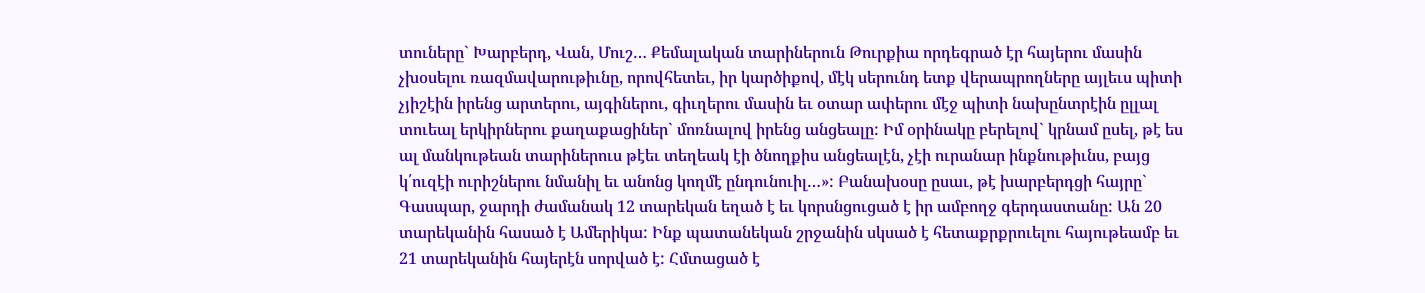տուները` Խարբերդ, Վան, Մուշ… Քեմալական տարիներուն Թուրքիա որդեգրած էր հայերու մասին չխօսելու ռազմավարութիւնը, որովհետեւ, իր կարծիքով, մէկ սերունդ ետք վերապրողները այլեւս պիտի չյիշէին իրենց արտերու, այգիներու, գիւղերու մասին եւ օտար ափերու մէջ պիտի նախընտրէին ըլլալ տուեալ երկիրներու քաղաքացիներ` մոռնալով իրենց անցեալը: Իմ օրինակը բերելով` կրնամ ըսել, թէ ես ալ մանկութեան տարիներուս թէեւ տեղեակ էի ծնողքիս անցեալէն, չէի ուրանար ինքնութիւնս, բայց կ՛ուզէի ուրիշներու նմանիլ եւ անոնց կողմէ ընդունուիլ…»: Բանախօսը ըսաւ, թէ խարբերդցի հայրը` Գասպար, ջարդի ժամանակ 12 տարեկան եղած է եւ կորսնցուցած է իր ամբողջ գերդաստանը: Ան 20 տարեկանին հասած է Ամերիկա: Ինք պատանեկան շրջանին սկսած է հետաքրքրուելու հայութեամբ եւ 21 տարեկանին հայերէն սորված է: Հմտացած է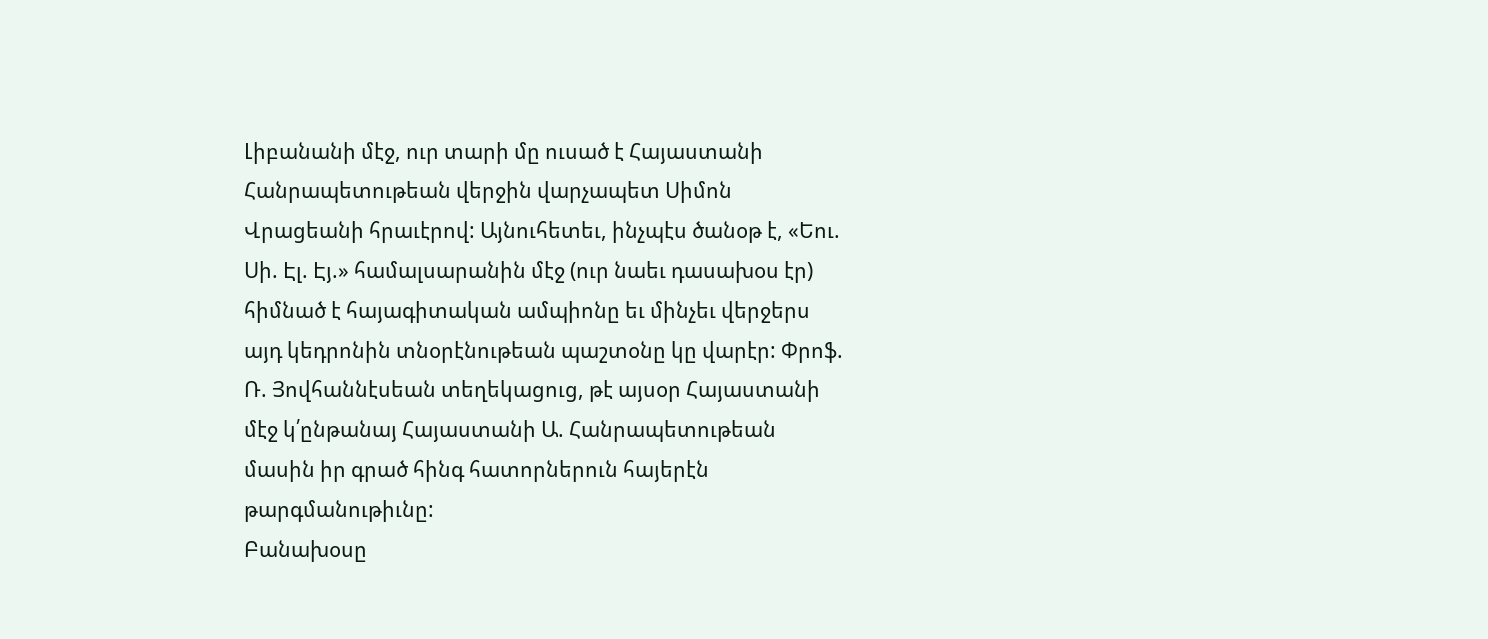Լիբանանի մէջ, ուր տարի մը ուսած է Հայաստանի Հանրապետութեան վերջին վարչապետ Սիմոն Վրացեանի հրաւէրով: Այնուհետեւ, ինչպէս ծանօթ է, «Եու. Սի. Էլ. Էյ.» համալսարանին մէջ (ուր նաեւ դասախօս էր) հիմնած է հայագիտական ամպիոնը եւ մինչեւ վերջերս այդ կեդրոնին տնօրէնութեան պաշտօնը կը վարէր: Փրոֆ. Ռ. Յովհաննէսեան տեղեկացուց, թէ այսօր Հայաստանի մէջ կ՛ընթանայ Հայաստանի Ա. Հանրապետութեան մասին իր գրած հինգ հատորներուն հայերէն թարգմանութիւնը:
Բանախօսը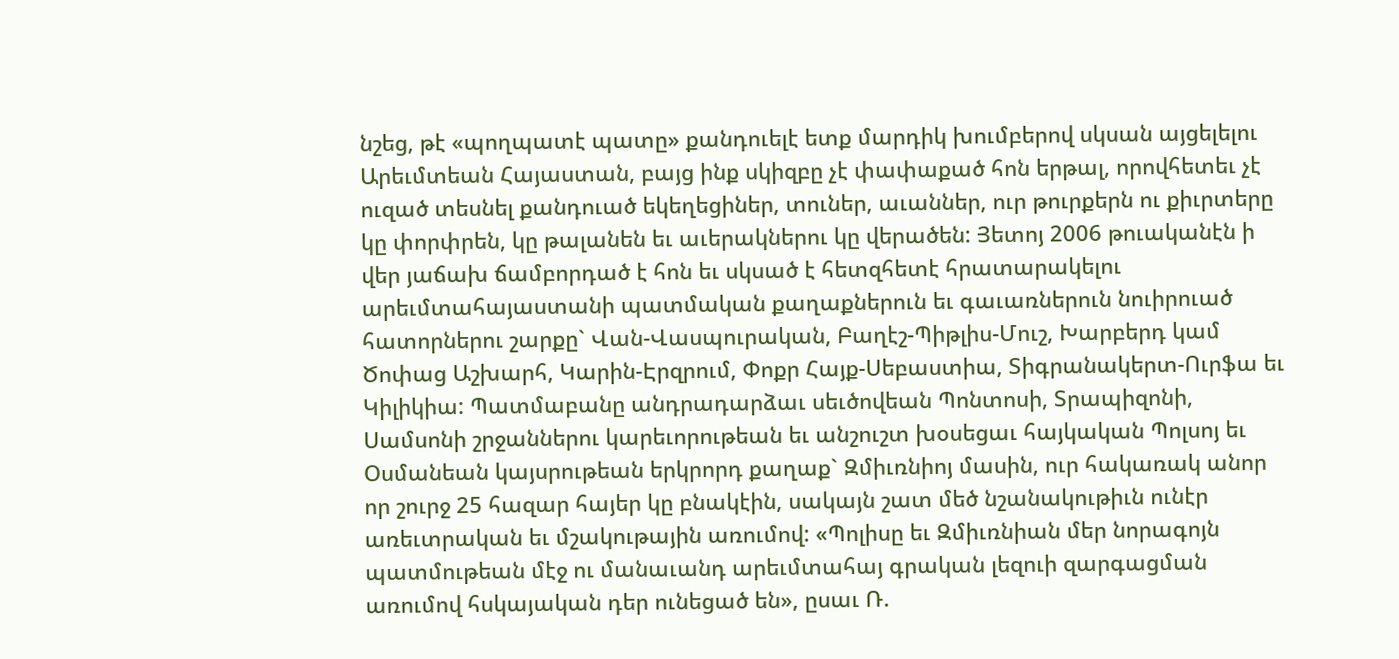նշեց, թէ «պողպատէ պատը» քանդուելէ ետք մարդիկ խումբերով սկսան այցելելու Արեւմտեան Հայաստան, բայց ինք սկիզբը չէ փափաքած հոն երթալ, որովհետեւ չէ ուզած տեսնել քանդուած եկեղեցիներ, տուներ, աւաններ, ուր թուրքերն ու քիւրտերը կը փորփրեն, կը թալանեն եւ աւերակներու կը վերածեն: Յետոյ 2006 թուականէն ի վեր յաճախ ճամբորդած է հոն եւ սկսած է հետզհետէ հրատարակելու արեւմտահայաստանի պատմական քաղաքներուն եւ գաւառներուն նուիրուած հատորներու շարքը` Վան-Վասպուրական, Բաղէշ-Պիթլիս-Մուշ, Խարբերդ կամ Ծոփաց Աշխարհ, Կարին-Էրզրում, Փոքր Հայք-Սեբաստիա, Տիգրանակերտ-Ուրֆա եւ Կիլիկիա: Պատմաբանը անդրադարձաւ սեւծովեան Պոնտոսի, Տրապիզոնի, Սամսոնի շրջաններու կարեւորութեան եւ անշուշտ խօսեցաւ հայկական Պոլսոյ եւ Օսմանեան կայսրութեան երկրորդ քաղաք` Զմիւռնիոյ մասին, ուր հակառակ անոր որ շուրջ 25 հազար հայեր կը բնակէին, սակայն շատ մեծ նշանակութիւն ունէր առեւտրական եւ մշակութային առումով: «Պոլիսը եւ Զմիւռնիան մեր նորագոյն պատմութեան մէջ ու մանաւանդ արեւմտահայ գրական լեզուի զարգացման առումով հսկայական դեր ունեցած են», ըսաւ Ռ.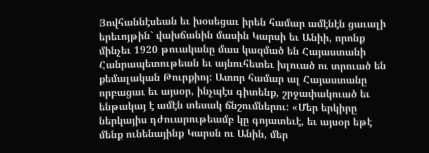Յովհաննէսեան եւ խօսեցաւ իրեն համար ամէնէն ցաւալի երեւոյթին` վախճանին մասին Կարսի եւ Անիի, որոնք մինչեւ 1920 թուականը մաս կազմած են Հայաստանի Հանրապետութեան եւ այնուհետեւ խլուած ու տրուած են քեմալական Թուրքիոյ: Ատոր համար ալ Հայաստանը որբացաւ եւ այսօր, ինչպէս գիտենք, շրջափակուած եւ ենթակայ է ամէն տեսակ ճնշումներու: «Մեր երկիրը ներկայիս դժուարութեամբ կը գոյատեւէ, եւ այսօր եթէ մենք ունենայինք Կարսն ու Անին, մեր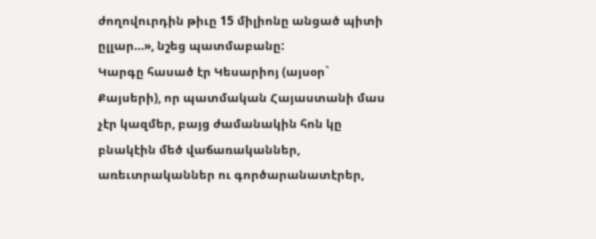ժողովուրդին թիւը 15 միլիոնը անցած պիտի ըլլար…», նշեց պատմաբանը:
Կարգը հասած էր Կեսարիոյ (այսօր` Քայսերի), որ պատմական Հայաստանի մաս չէր կազմեր, բայց ժամանակին հոն կը բնակէին մեծ վաճառականներ, առեւտրականներ ու գործարանատէրեր,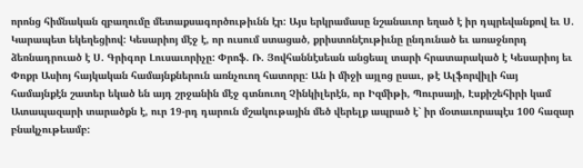որոնց հիմնական զբաղումը մետաքսագործութիւնն էր: Այս երկրամասը նշանաւոր եղած է իր դպրեվանքով եւ Ս. Կարապետ եկեղեցիով: Կեսարիոյ մէջ է, որ ուսում ստացած, քրիստոնէութիւնը ընդունած եւ առաջնորդ ձեռնադրուած է Ս. Գրիգոր Լուսաւորիչը: Փրոֆ. Ռ. Յովհաննէսեան անցեալ տարի հրատարակած է Կեսարիոյ եւ Փոքր Ասիոյ հայկական համայնքներուն առնչուող հատորը: Ան ի միջի այլոց ըսաւ, թէ Ալֆորվիլի հայ համայնքէն շատեր եկած են այդ շրջանին մէջ գտնուող Չինկիլերէն, որ Իզմիթի, Պուրսայի, Էսքիշեհիրի կամ Ատապազարի տարածքն է, ուր 19-րդ դարուն մշակութային մեծ վերելք ապրած է` իր մօտաւորապէս 100 հազար բնակչութեամբ: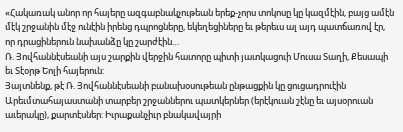«Հակառակ անոր որ հայերը ազգաբնակչութեան երեք-չորս տոկոսը կը կազմէին, բայց ամէն մէկ շրջանին մէջ ունէին իրենց դպրոցները, եկեղեցիները եւ թերեւս ալ այդ պատճառով էր, որ դրացիներուն նախանձը կը շարժէին…
Ռ. Յովհաննէսեանի այս շարքին վերջին հատորը պիտի յատկացուի Մուսա Տաղի, Քեսապի եւ Տէօրթ Եոլի հայերուն:
Յայտնենք, թէ Ռ. Յովհաննէսեանի բանախօսութեան ընթացքին կը ցուցադրուէին Արեւմտահայաստանի տարբեր շրջաններու պատկերներ (երէկուան շէնը եւ այսօրուան աւերակը), քարտէսներ: Իւրաքանչիւր բնակավայրի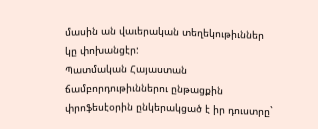մասին ան վաւերական տեղեկութիւններ կը փոխանցէր:
Պատմական Հայաստան ճամբորդութիւններու ընթացքին փրոֆեսէօրին ընկերակցած է իր դուստրը`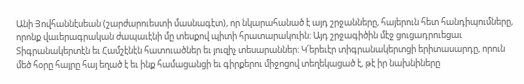Անի Յովհաննէսեան (շարժարուեստի մասնագէտ), որ նկարահանած է այդ շրջանները, հայերուն հետ հանդիպումները, որոնք վաւերագրական ժապաւէնի մը տեսքով պիտի հրատարակուին: Այդ շրջագիծին մէջ ցուցադրուեցաւ Տիգրանակերտէն եւ Համշէնէն հատուածներ եւ յուզիչ տեսարաններ: Կ՛երեւէր տիգրանակերտցի երիտասարդը, որուն մեծ հօրը հայրը հայ եղած է եւ ինք համացանցի եւ գիրքերու միջոցով տեղեկացած է, թէ իր նախնիները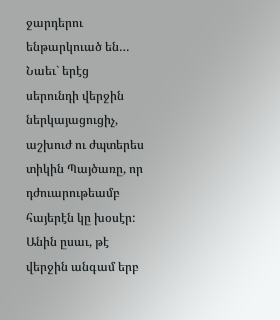ջարդերու ենթարկուած են… Նաեւ` երէց սերունդի վերջին ներկայացուցիչ, աշխուժ ու ժպտերես տիկին Պայծառը, որ դժուարութեամբ հայերէն կը խօսէր: Անին ըսաւ, թէ վերջին անգամ երբ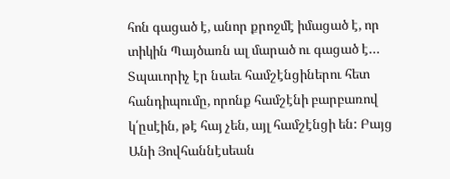հոն գացած է, անոր քրոջմէ իմացած է, որ տիկին Պայծառն ալ մարած ու գացած է…
Տպաւորիչ էր նաեւ համշէնցիներու հետ հանդիպումը, որոնք համշէնի բարբառով կ՛ըսէին, թէ հայ չեն, այլ համշէնցի են: Բայց Անի Յովհաննէսեան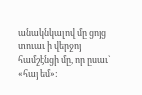անակնկալով մը ցոյց տուաւ ի վերջոյ համշէնցի մը, որ ըսաւ` «հայ եմ»: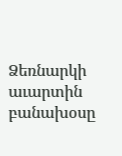Ձեռնարկի աւարտին բանախօսը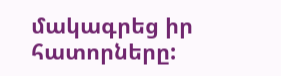մակագրեց իր հատորները: